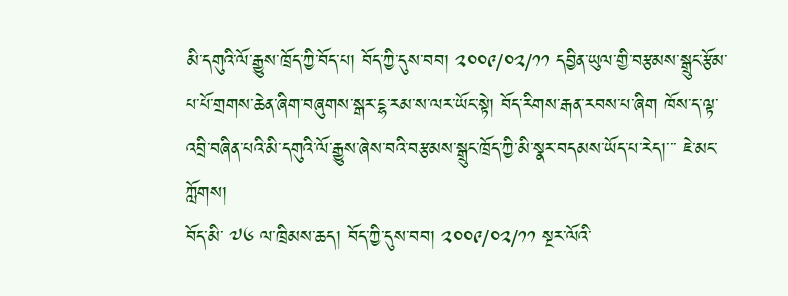མི་དགུའི་ལོ་རྒྱུས་ཁྲོད་ཀྱི་བོད་པ། བོད་ཀྱི་དུས་བབ། ༢༠༠༩/༠༢/༡༡ དབྱིན་ཡུལ་གྱི་བརྩམས་སྒྲུང་རྩོམ་པ་པོ་གྲགས་ཆེན་ཞིག་བཞུགས་སྒར་ངྷ་རམ་ས་ལར་ཡོང་སྟེ། བོད་རིགས་རྒན་རབས་པ་ཞིག ཁོས་ད་ལྟ་འབྲི་བཞིན་པའི་མི་དགུའི་ལོ་རྒྱུས་ཞེས་བའི་བརྩམས་སྒྲུང་ཁྲོད་ཀྱི་མི་སྣར་བདམས་ཡོད་པ་རེད།་་་ ཇེ་མང་ཀློགས།
བོད་མི་ ༧༦ ལ་ཁྲིམས་ཆད། བོད་ཀྱི་དུས་བབ། ༢༠༠༩/༠༢/༡༡ སྔར་ལོའི་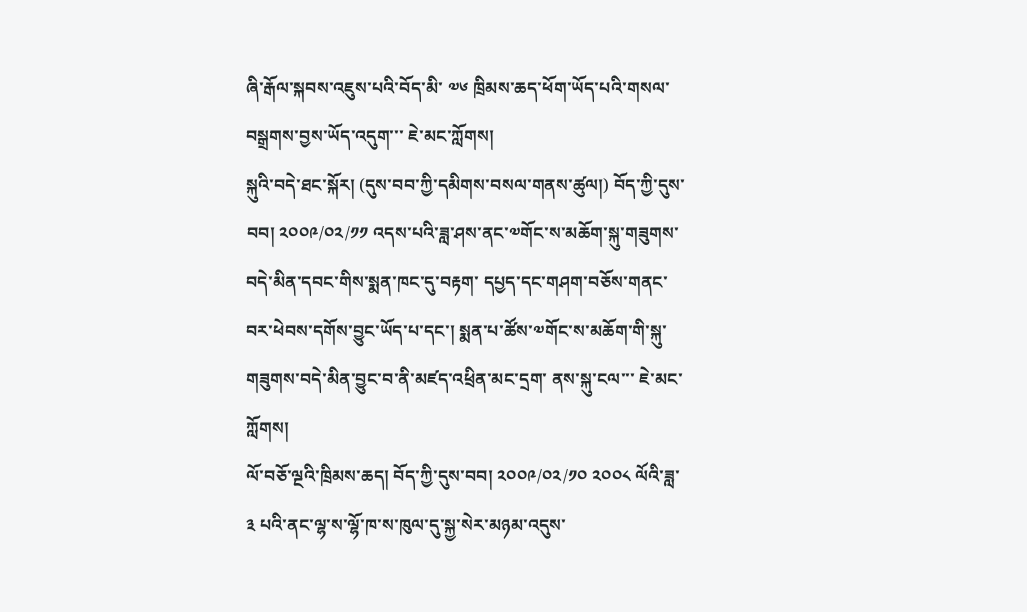ཞི་རྒོལ་སྐབས་འཇུས་པའི་བོད་མི་ ༧༦ ཁྲིམས་ཆད་ཕོག་ཡོད་པའི་གསལ་བསྒྲགས་བྱས་ཡོད་འདུག་་་ ཇེ་མང་ཀློགས།
སྐུའི་བདེ་ཐང་སྐོར། (དུས་བབ་ཀྱི་དམིགས་བསལ་གནས་ཚུལ།) བོད་ཀྱི་དུས་བབ། ༢༠༠༩/༠༢/༡༡ འདས་པའི་ཟླ་ཤས་ནང་༧གོང་ས་མཆོག་སྐུ་གཟུགས་བདེ་མིན་དབང་གིས་སྨན་ཁང་དུ་བརྟག་ དཔྱད་དང་གཤག་བཅོས་གནང་བར་ཕེབས་དགོས་བྱུང་ཡོད་པ་དང་། སྨན་པ་ཚོས་༧གོང་ས་མཆོག་གི་སྐུ་གཟུགས་བདེ་མིན་བྱུང་བ་ནི་མཛད་འཕྲིན་མང་དྲག་ ནས་སྐུ་ངལ་་་ ཇེ་མང་ཀློགས།
ལོ་བཅོ་ལྔའི་ཁྲིམས་ཆད། བོད་ཀྱི་དུས་བབ། ༢༠༠༩/༠༢/༡༠ ༢༠༠༨ ལོའི་ཟླ་ ༣ པའི་ནང་ལྷ་ས་ལྷོ་ཁ་ས་ཁུལ་དུ་སྐྱ་སེར་མཉམ་འདུས་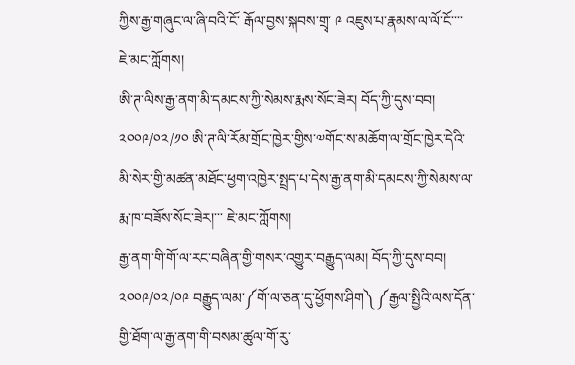ཀྱིས་རྒྱ་གཞུང་ལ་ཞི་བའི་ངོ་ རྒོལ་བྱས་སྐབས་གྲྭ་ ༩ འཇུས་པ་རྣམས་ལ་ལོ་ངོ་་་་ ཇེ་མང་ཀློགས།
ཨི་ཊ་ལིས་རྒྱ་ནག་མི་དམངས་ཀྱི་སེམས་རྨས་སོང་ཟེར། བོད་ཀྱི་དུས་བབ། ༢༠༠༩/༠༢/༡༠ ཨི་ཊ་ལི་རོམ་གྲོང་ཁྱེར་གྱིས་༧གོང་ས་མཆོག་ལ་གྲོང་ཁྱེར་དེའི་མི་སེར་གྱི་མཚན་མཐོང་ཕྱག་འཁྱེར་སྤྲད་པ་དེས་རྒྱ་ནག་མི་དམངས་ཀྱི་སེམས་ལ་རྨ་ཁ་བཟོས་སོང་ཟེར།་་་ ཇེ་མང་ཀློགས།
རྒྱ་ནག་གི་གོ་ལ་རང་བཞིན་གྱི་གསར་འགྱུར་བརྒྱུད་ལམ། བོད་ཀྱི་དུས་བབ། ༢༠༠༩/༠༢/༠༩ བརྒྱུད་ལམ་༼གོ་ལ་ཅན་དུ་ཕྱོགས་ཤིག༽ ༼རྒྱལ་སྤྱིའི་ལས་དོན་གྱི་ཐོག་ལ་རྒྱ་ནག་གི་བསམ་ཚུལ་གོ་རུ་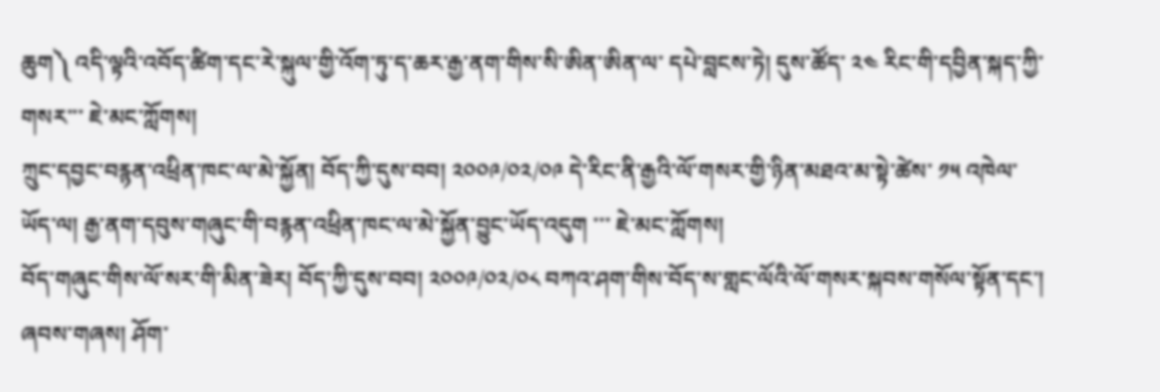ཆུག༽ འདི་ལྟའི་འབོད་ཚིག་དང་རེ་སྐུལ་གྱི་འོག་ཏུ་ད་ཆར་རྒྱ་ནག་གིས་སི་ཨིན་ཨིན་ལ་ དཔེ་བླངས་ཏེ། དུས་ཚོད་ ༢༤ རིང་གི་དབྱིན་སྐད་ཀྱི་གསར་་་ ཇེ་མང་ཀློགས།
ཀྲུང་དབྱང་བརྙན་འཕྲིན་ཁང་ལ་མེ་སྐྱོན། བོད་ཀྱི་དུས་བབ། ༢༠༠༩/༠༢/༠༩ དེ་རིང་ནི་རྒྱའི་ལོ་གསར་གྱི་ཉིན་མཐའ་མ་སྟེ་ཚེས་ ༡༥ འཁེལ་ཡོད་ལ། རྒྱ་ནག་དབུས་གཞུང་གི་བརྙན་འཕྲིན་ཁང་ལ་མེ་སྐྱོན་བྱུང་ཡོད་འདུག ་་་ ཇེ་མང་ཀློགས།
བོད་གཞུང་གིས་ལོ་སར་གི་མིན་ཟེར། བོད་ཀྱི་དུས་བབ། ༢༠༠༩/༠༢/༠༨ བཀའ་ཤག་གིས་བོད་ས་གླང་ལོའི་ལོ་གསར་སྐབས་གསོལ་སྟོན་དང་། ཞབས་གཞས། ཤོག་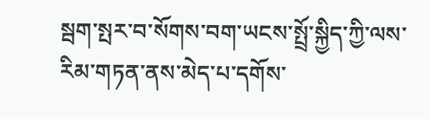སྦག་སྤར་བ་སོགས་བག་ཡངས་སྤྲོ་སྐྱིད་ཀྱི་ལས་རིམ་གཏན་ནས་མེད་པ་དགོས་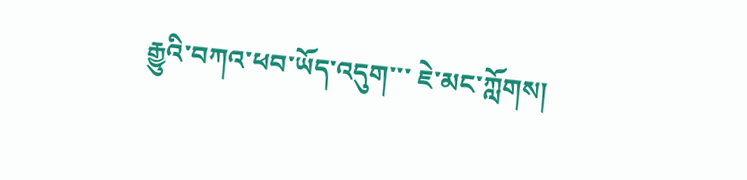རྒྱུའི་བཀའ་ཕབ་ཡོད་འདུག་་་ ཇེ་མང་ཀློགས།